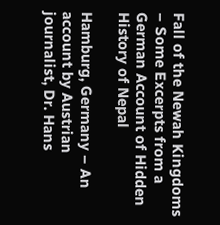Fall of the Newah Kingdoms – Some Excerpts from a German Account of Hidden History of Nepal

Hamburg, Germany – An account by Austrian journalist, Dr. Hans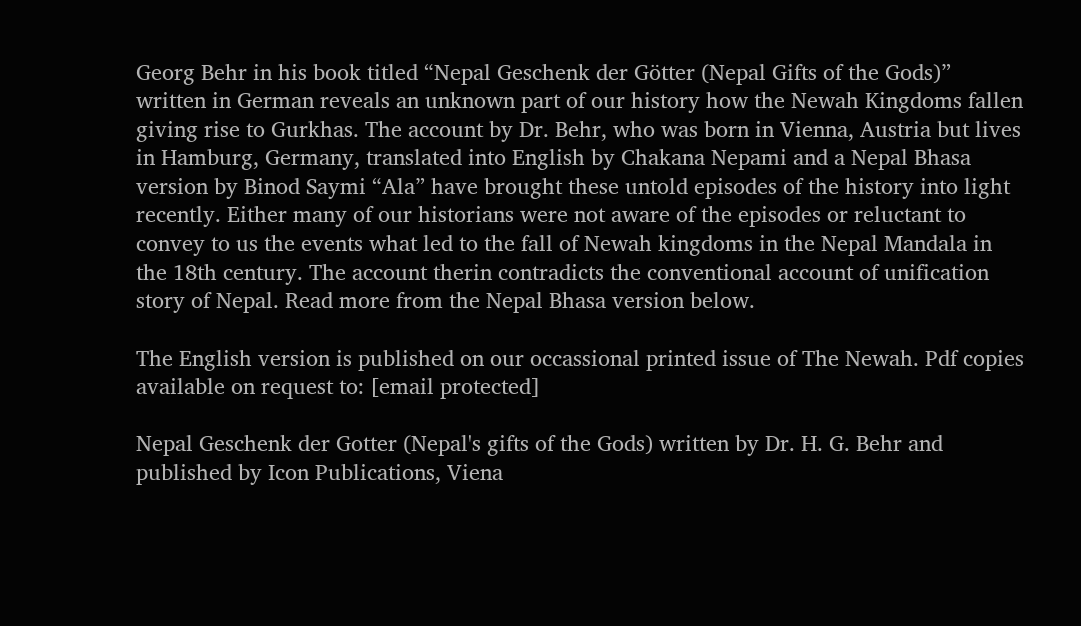Georg Behr in his book titled “Nepal Geschenk der Götter (Nepal Gifts of the Gods)” written in German reveals an unknown part of our history how the Newah Kingdoms fallen giving rise to Gurkhas. The account by Dr. Behr, who was born in Vienna, Austria but lives in Hamburg, Germany, translated into English by Chakana Nepami and a Nepal Bhasa version by Binod Saymi “Ala” have brought these untold episodes of the history into light recently. Either many of our historians were not aware of the episodes or reluctant to convey to us the events what led to the fall of Newah kingdoms in the Nepal Mandala in the 18th century. The account therin contradicts the conventional account of unification story of Nepal. Read more from the Nepal Bhasa version below.

The English version is published on our occassional printed issue of The Newah. Pdf copies available on request to: [email protected]

Nepal Geschenk der Gotter (Nepal's gifts of the Gods) written by Dr. H. G. Behr and published by Icon Publications, Viena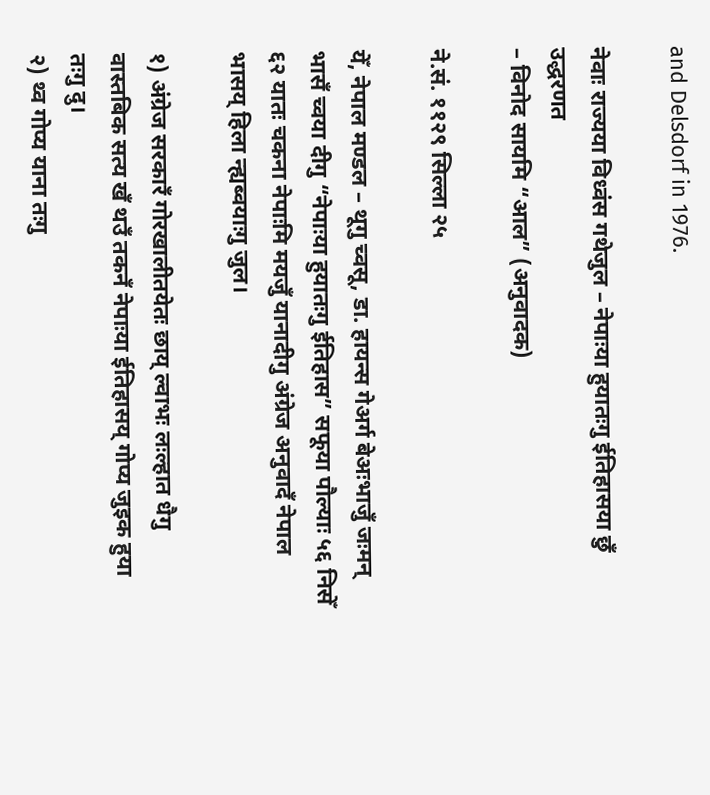and Delsdorf in 1976.

नेवाः राज्यया विध्वंस गथेजुल – नेपाःया हुयातःगु ईतिहासया छुँ उद्धरणत
– विनोद सायमि “आल” (अनुवादक)

ने.सं. ११२९ सिल्ला २५

येँ, नेपाल मण्डल – थूगु च्वसू, डा. हायन्स गेअर्ग बेअःभाजुँ जःमन् भासँ च्वया दीगु “नेपाःया हुयातःगु ईतिहास” सफूया पौल्याः ५६ निसेँ ६२ यातः चकना नेपाःमि मयजुँ यानादीगु अंग्रेज अनुवादँ नेपाल भासय् हिला न्ह्यब्वयाःगु जुल।

१) अंग्रेज सरकारँ गोरखालीतयेतः छाय् ल्वाभः लःल्हात धैगु वास्तबिक सत्य खँ थउँ तकनँ नेपाःया ईतिहासय् गोप्य जुइक हुया तःगु दु।
२) थ्व गोप्य याना तःगु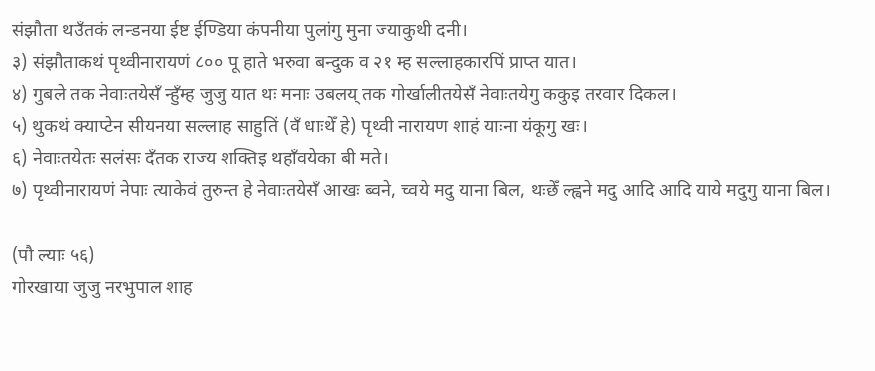संझौता थउँतकं लन्डनया ईष्ट ईण्डिया कंपनीया पुलांगु मुना ज्याकुथी दनी।
३) संझौताकथं पृथ्वीनारायणं ८०० पू हाते भरुवा बन्दुक व २१ म्ह सल्लाहकारपिं प्राप्त यात।
४) गुबले तक नेवाःतयेसँ न्हुँम्ह जुजु यात थः मनाः उबलय् तक गोर्खालीतयेसँ नेवाःतयेगु ककुइ तरवार दिकल।
५) थुकथं क्याप्टेन सीयनया सल्लाह साहुतिं (वँ धाःथेँ हे) पृथ्वी नारायण शाहं याःना यंकूगु खः।
६) नेवाःतयेतः सलंसः दँतक राज्य शक्तिइ थहाँवयेका बी मते।
७) पृथ्वीनारायणं नेपाः त्याकेवं तुरुन्त हे नेवाःतयेसँ आखः ब्वने, च्वये मदु याना बिल, थःछेँ ल्ह्वने मदु आदि आदि याये मदुगु याना बिल।

(पौ ल्याः ५६)
गोरखाया जुजु नरभुपाल शाह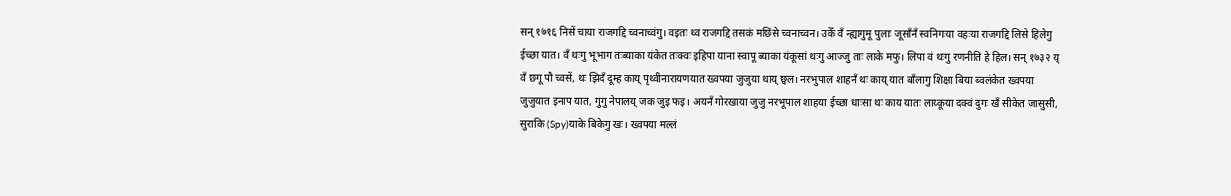सन् १७१६ निसें चाया राजगद्दि च्वनाच्वंगु। वइतः थ्व राजगद्दि तसकं मछिंसे च्वनाच्वन। उकेँ वँ न्ह्यागुमू पुलाः जूसाँनँ स्वनिगःया वहःया राजगद्दि लिसे हिलेगु ईच्छा यात। वँ थःगु भूभाग तःब्याका यंकेत तःक्वः इहिपा याना स्वापू ब्याका यंकूसां थःगु आज्जु ताः लाके मफु। लिपा वं थःगु रणनीति हे हिल। सन् १७३२ य् वँ छगू पौ च्वसें, थः झिदँ दूम्ह काय् पृथ्वीनारायणयात ख्वपया जुजुया थाय् छ्वल। नरभुपाल शाहनँ थः काय् यात बाँलागु शिक्षा बिया ब्वलंकेत ख्वपया जुजुयात इनाप यात, गुगु नेपालय् जक जुइ फइ। अयनँ गोरखाया जुजु नरभूपाल शाहया ईच्छा धाःसा थः काय यातः लाय्कूया दक्वं दुगः खँ सीकेत जासुसी, सुराकि (Spy)याके बिकेगु खः। ख्वपया मल्लं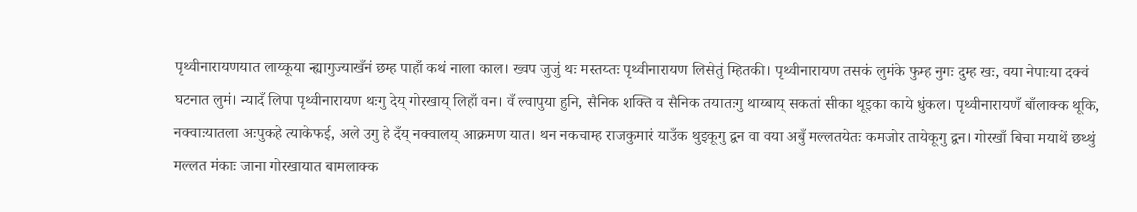पृथ्वीनारायणयात लाय्कूया न्ह्यागुज्याखँनं छम्ह पाहाँ कथं नाला काल। ख्वप जुजुं थः मस्तय्तः पृथ्वीनारायण लिसेतुं म्हितकी। पृथ्वीनारायण तसकं लुमंके फुम्ह नुगः दुम्ह खः, वया नेपाःया दक्वं घटनात लुमं। न्यादँ लिपा पृथ्वीनारायण थःगु देय् गोरखाय् लिहाँ वन। वँ ल्वापुया हुनि, सैनिक शक्ति व सैनिक तयातःगु थाय्बाय् सकतां सीका थूइका काये धुंकल। पृथ्वीनारायणँ बाँलाक्क थूकि, नक्वाःयातला अःपुकहे त्याकेफई, अले उगु हे दँय् नक्वालय् आक्रमण यात। थन नकचाम्ह राजकुमारं याउँक थुइकूगु द्वन वा वया अबुँ मल्लतयेतः कमजोर तायेकूगु द्वन। गोरखाँ बिचा मयाथें छथ्थुं मल्लत मंकाः जाना गोरखायात बामलाक्क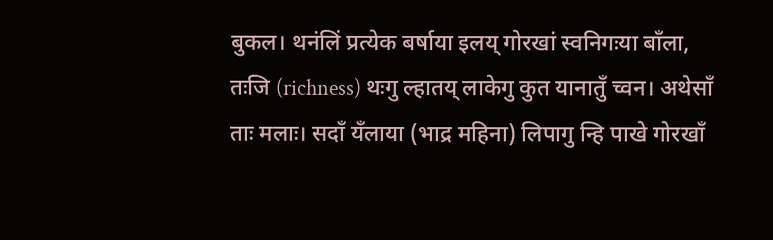बुकल। थनंलिं प्रत्येक बर्षाया इलय् गोरखां स्वनिगःया बाँला, तःजि (richness) थःगु ल्हातय् लाकेगु कुत यानातुँ च्वन। अथेसाँ ताः मलाः। सदाँ यँलाया (भाद्र महिना) लिपागु न्हि पाखे गोरखाँ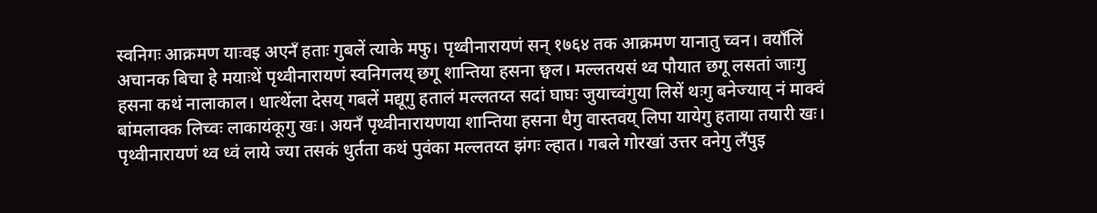स्वनिगः आक्रमण याःवइ अएनँ हताः गुबलें त्याके मफु। पृथ्वीनारायणं सन् १७६४ तक आक्रमण यानातु च्वन। वयाँलिं अचानक बिचा हे मयाःथें पृथ्वीनारायणं स्वनिगलय् छगू शान्तिया हसना छ्वल। मल्लतयसं थ्व पौयात छगू लसतां जाःगु हसना कथं नालाकाल। धात्थेंला देसय् गबलें मद्यूगु हतालं मल्लतय्त सदां घाघः जुयाच्वंगुया लिसें थःगु बनेज्याय् नं माक्वं बांमलाक्क लिच्वः लाकायंकूगु खः। अयनँ पृथ्वीनारायणया शान्तिया हसना धैगु वास्तवय् लिपा यायेगु हताया तयारी खः। पृथ्वीनारायणं थ्व ध्वं लाये ज्या तसकं धुर्तता कथं पुवंका मल्लतय्त झंगः ल्हात। गबले गोरखां उत्तर वनेगु लँपुइ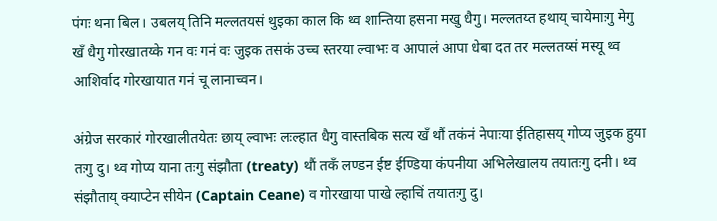पंगः थना बिल। उबलय् तिनि मल्लतयसं थुइका काल कि थ्व शान्तिया हसना मखु धैगु। मल्लतय्त हथाय् चायेमाःगु मेगु खँ धैगु गोरखातय्के गन वः गनं वः जुइक तसकं उच्च स्तरया ल्वाभः व आपालं आपा धेबा दत तर मल्लतय्सं मस्यू थ्व आशिर्वाद गोरखायात गनं चू लानाच्वन।

अंग्रेज सरकारं गोरखालीतयेतः छाय् ल्वाभः लःल्हात धैगु वास्तबिक सत्य खँ थौं तकंनं नेपाःया ईतिहासय् गोप्य जुइक हुया तःगु दु। थ्व गोप्य याना तःगु संझौता (treaty) थौं तकँ लण्डन ईष्ट ईण्डिया कंपनीया अभिलेखालय तयातःगु दनी। थ्व संझौताय् क्याप्टेन सीयेन (Captain Ceane) व गोरखाया पाखे ल्हाचिं तयातःगु दु।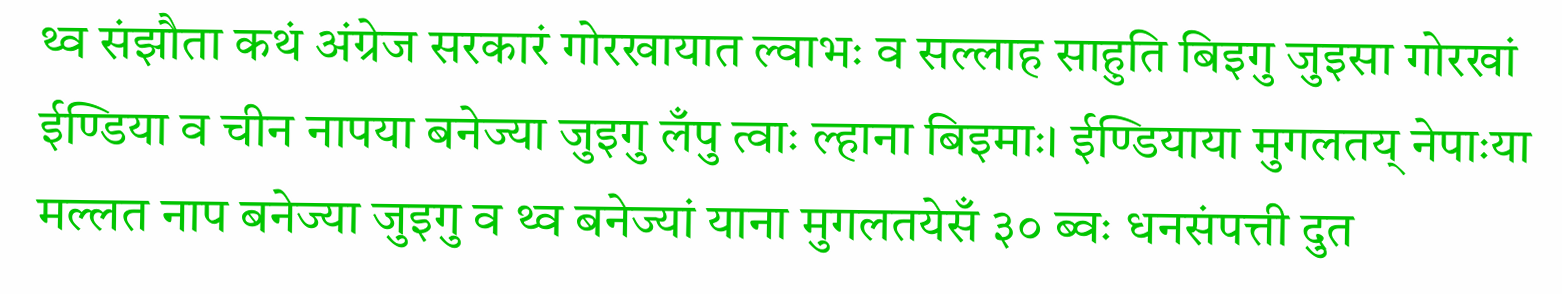थ्व संझौता कथं अंग्रेज सरकारं गोरखायात ल्वाभः व सल्लाह साहुति बिइगु जुइसा गोरखां ईण्डिया व चीन नापया बनेज्या जुइगु लँपु त्वाः ल्हाना बिइमाः। ईण्डियाया मुगलतय् नेपाःया मल्लत नाप बनेज्या जुइगु व थ्व बनेज्यां याना मुगलतयेसँ ३० ब्वः धनसंपत्ती दुत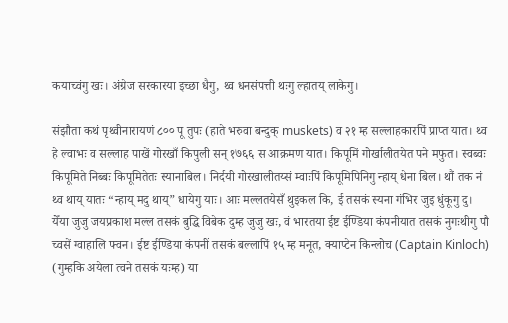कयाच्वंगु खः। अंग्रेज सरकारया इच्छा धैगु, थ्व धनसंपत्ती थःगु ल्हातय् लाकेगु।

संझौता कथं पृथ्वीनारायणं ८०० पू तुपः (हाते भरुवा बन्दुक् muskets) व २१ म्ह सल्लाहकारपिं प्राप्त यात। थ्व हे ल्वाभः व सल्लाह पाखें गोरखाँ किपुली सन् १७६६ स आक्रमण यात। किपूमिं गोर्खालीतयेत पने मफुत। स्वब्वः किपूमिते निब्बः किपूमितेतः स्यानाबिल। निर्दयी गोरखालीतय्सं म्वाःपिं किपूमिपिनिगु न्हाय् धेना बिल। थौं तक नं थ्व थाय् यातः “न्हाय् मदु थाय्” धायेगु याः। आः मल्लतयेसँ थुइकल कि, ई तसकं स्यना गंभिर जुइ धुंकूगु दु। येँया जुजु जयप्रकाश मल्ल तसकं बुद्धि विबेक दुम्ह जुजु खः, वं भारतया ईष्ट ईण्डिया कंपनीयात तसकं नुगःथीगु पौ च्वसें ग्वाहालि फ्वन। ईष्ट ईण्डिया कंपनीं तसकं बल्लापिं १५ म्ह मनूत, क्याप्टेन किन्लोच (Captain Kinloch) (गुम्हकि अयेला त्वने तसकं यःम्ह) या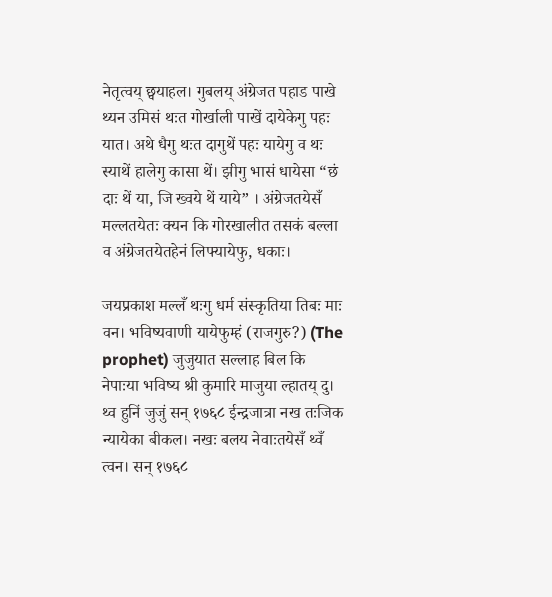नेतृत्वय् छ्वयाहल। गुबलय् अंग्रेजत पहाड पाखे थ्यन उमिसं थःत गोर्खाली पाखें दायेकेगु पहः यात। अथे धैगु थःत दागुथें पहः यायेगु व थः स्याथें हालेगु कासा थें। झीगु भासं धायेसा “छं दाः थें या, जि ख्वये थें याये” । अंग्रेजतयेसँ मल्लतयेतः क्यन कि गोरखालीत तसकं बल्ला व अंग्रेजतयेतहेनं लिफ्यायेफु, धकाः।

जयप्रकाश मल्लँ थःगु धर्म संस्कृतिया तिबः माः वन। भविष्यवाणी यायेफुम्हं (राजगुरु?) (The prophet) जुजुयात सल्लाह बिल कि नेपाःया भविष्य श्री कुमारि माजुया ल्हातय् दु। थ्व हुनिं जुजुं सन् १७६८ ईन्द्रजात्रा नख तःजिक न्यायेका बीकल। नखः बलय नेवाःतयेसँ थ्वँ त्वन। सन् १७६८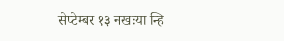सेप्टेम्बर १३ नखःया न्हि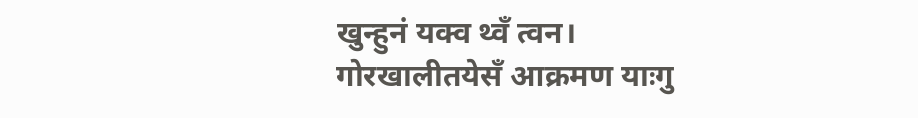खुन्हुनं यक्व थ्वँ त्वन। गोरखालीतयेसँ आक्रमण याःगु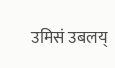उमिसं उबलय्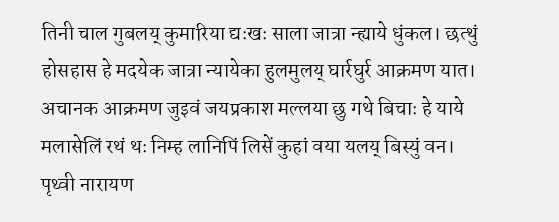तिनी चाल गुबलय् कुमारिया द्यःखः साला जात्रा न्ह्याये धुंकल। छत्थुं होसहास हे मदयेक जात्रा न्यायेका हुलमुलय् घार्रघुर्र आक्रमण यात। अचानक आक्रमण जुइवं जयप्रकाश मल्लया छु गथे बिचाः हे याये मलासेलिं रथं थः निम्ह लानिपिं लिसें कुहां वया यलय् बिस्युं वन। पृथ्वी नारायण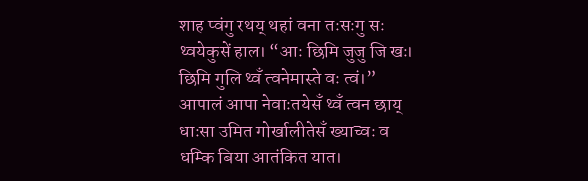शाह प्वंगु रथय् थहां वना तःसःगु सः थ्वयेकुसें हाल। “आः छिमि जुजु जि खः। छिमि गुलि थ्वँ त्वनेमास्ते वः त्वं।” आपालं आपा नेवाःतयेसँ थ्वँ त्वन छाय् धाःसा उमित गोर्खालीतेसँ ख्याच्वः व धम्कि बिया आतंकित यात।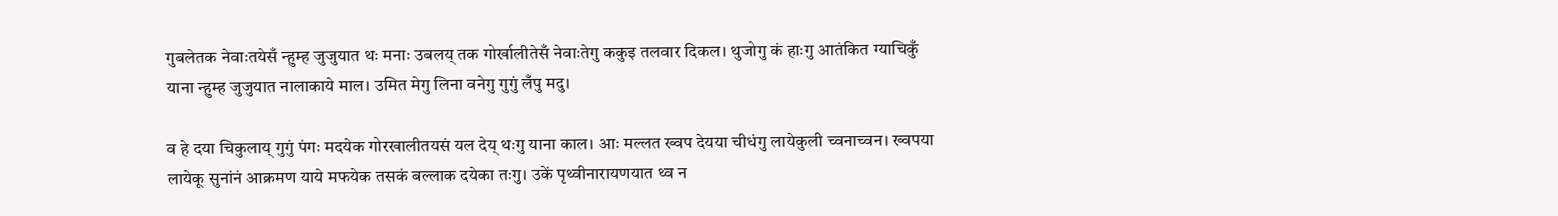गुबलेतक नेवाःतयेसँ न्हुम्ह जुजुयात थः मनाः उबलय् तक गोर्खालीतेसँ नेवाःतेगु ककुइ तलवार दिकल। थुजोगु कं हाःगु आतंकित ग्याचिकुँ याना न्हुम्ह जुजुयात नालाकाये माल। उमित मेगु लिना वनेगु गुगुं लँपु मदु।

व हे दया चिकुलाय् गुगुं पंगः मदयेक गोरखालीतयसं यल देय् थःगु याना काल। आः मल्लत ख्वप देयया चीधंगु लायेकुली च्वनाच्वन। ख्वपया लायेकू सुनांनं आक्रमण याये मफयेक तसकं बल्लाक दयेका तःगु। उकें पृथ्वीनारायणयात थ्व न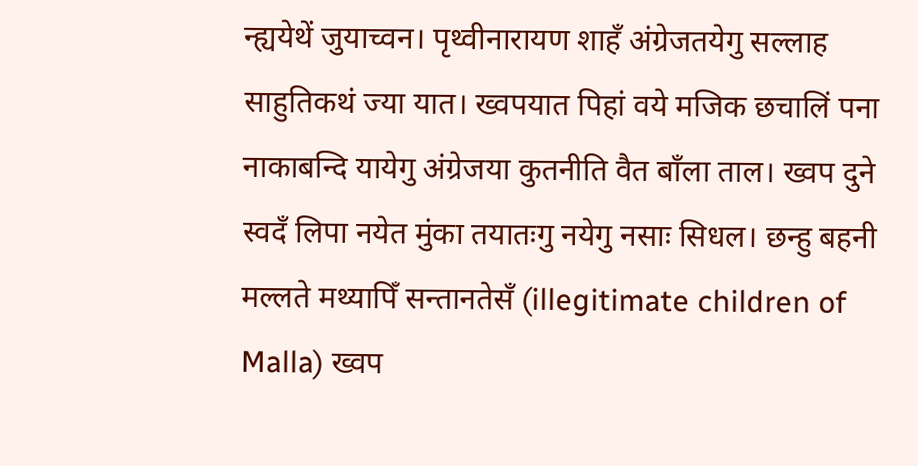न्ह्ययेथें जुयाच्वन। पृथ्वीनारायण शाहँ अंग्रेजतयेगु सल्लाह साहुतिकथं ज्या यात। ख्वपयात पिहां वये मजिक छचालिं पना नाकाबन्दि यायेगु अंग्रेजया कुतनीति वैत बाँला ताल। ख्वप दुने स्वदँ लिपा नयेत मुंका तयातःगु नयेगु नसाः सिधल। छन्हु बहनी मल्लते मथ्यापिँ सन्तानतेसँ (illegitimate children of Malla) ख्वप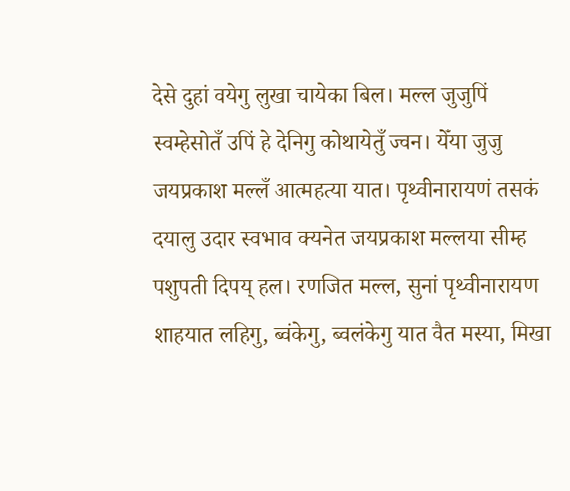देसे दुहां वयेगु लुखा चायेका बिल। मल्ल जुजुपिं स्वम्हेसोतँ उपिं हे देनिगु कोथायेतुँ ज्वन। येँया जुजु जयप्रकाश मल्लँ आत्महत्या यात। पृथ्वीनारायणं तसकं दयालु उदार स्वभाव क्यनेत जयप्रकाश मल्लया सीम्ह पशुपती दिपय् हल। रणजित मल्ल, सुनां पृथ्वीनारायण शाहयात लहिगु, ब्वंकेगु, ब्वलंकेगु यात वैत मस्या, मिखा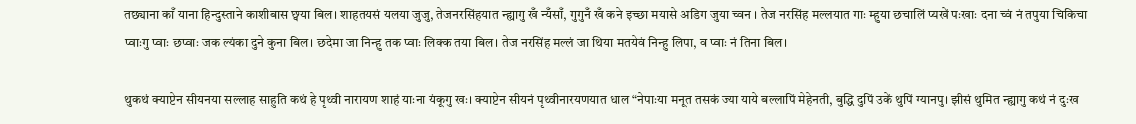तछ्याना काँ याना हिन्दुस्ताने काशीबास छ्वया बिल। शाहतयसं यलया जुजु, तेजनरसिंहयात न्ह्यागु खँ न्यँसाँ, गुगुनँ खँ कने इच्छा मयासे अडिग जुया च्वन । तेज नरसिंह मल्लयात गाः म्हुया छचालिं प्यखें पःखाः दना च्वं नं तपुया चिकिचा प्वाःगु प्वाः छप्वाः जक ल्यंका दुने कुना बिल। छदेमा जा निन्हु तक प्वाः लिक्क तया बिल। तेज नरसिंह मल्लं जा थिया मतयेवं निन्हु लिपा, व प्वाः नं तिना बिल।

थुकथं क्याप्टेन सीयनया सल्लाह साहुति कथं हे पृथ्वी नारायण शाहं याःना यंकूगु खः। क्याप्टेन सीयनं पृथ्वीनारयणयात धाल “नेपाःया मनूत तसकं ज्या याये बल्लापिं मेहेनती, बुद्धि दुपिं उकें थुपिं ग्यानपु। झीसं थुमित न्ह्यागु कथं नं दुःख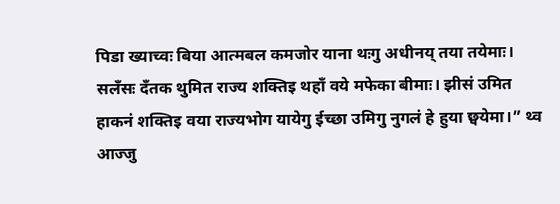पिडा ख्याच्वः बिया आत्मबल कमजोर याना थःगु अधीनय् तया तयेमाः। सलँसः दँतक थुमित राज्य शक्तिइ थहाँ वये मफेका बीमाः। झीसं उमित हाकनं शक्तिइ वया राज्यभोग यायेगु ईच्छा उमिगु नुगलं हे हुया छ्वयेमा।” थ्व आज्जु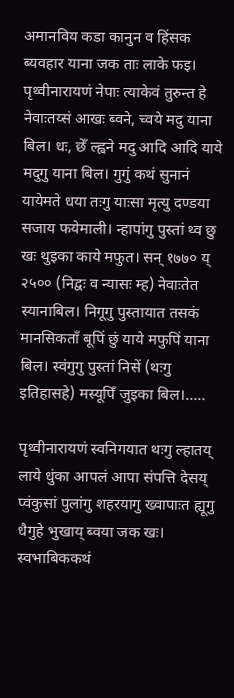अमानविय कडा कानुन व हिंसक ब्यवहार याना जक ताः लाके फइ। पृथ्वीनारायणं नेपाः त्याकेवं तुरुन्त हे नेवाःतय्सं आखः ब्वने, च्वये मदु याना बिल। धः, छेँ ल्ह्वने मदु आदि आदि याये मदुगु याना बिल। गुगुं कथं सुनानं यायेमते धया तःगु याःसा मृत्यु दण्डया सजाय फयेमाली। न्हापांगु पुस्तां थ्व छु खः थुइका काये मफुत। सन् १७७० य् २५०० (निद्वः व न्यासः म्ह) नेवाःतेत स्यानाबिल। निगूगु पुस्तायात तसकं मानसिकताँ बूपिं छुं याये मफुपिं याना बिल। स्वंगुगु पुस्तां निसें (थःगु इतिहासहे) मस्यूपिँ जुइका बिल।…..

पृथ्वीनारायणं स्वनिगयात थःगु ल्हातय् लाये धुंका आपलं आपा संपत्ति देसय् प्वंकुसां पुलांगु शहरयागु ख्वापाःत ह्यूगु धैगुहे भुखाय् ब्वया जक खः। स्वभाबिककथं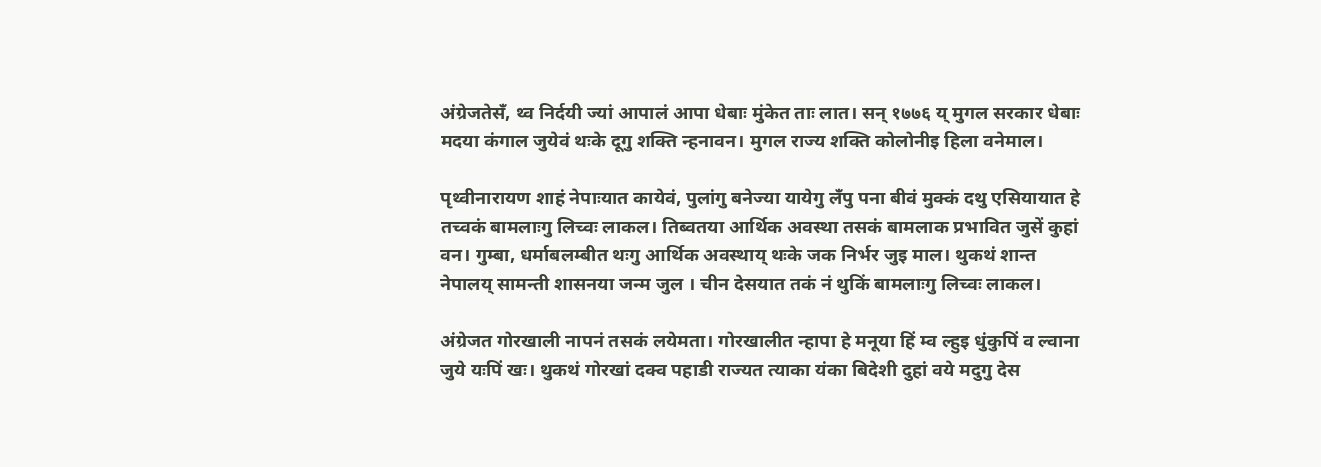अंग्रेजतेसँ, थ्व निर्दयी ज्यां आपालं आपा धेबाः मुंकेत ताः लात। सन् १७७६ य् मुगल सरकार धेबाः मदया कंगाल जुयेवं थःके दूगु शक्ति न्हनावन। मुगल राज्य शक्ति कोलोनीइ हिला वनेमाल।

पृथ्वीनारायण शाहं नेपाःयात कायेवं, पुलांगु बनेज्या यायेगु लँपु पना बीवं मुक्कं दथु एसियायात हे तच्वकं बामलाःगु लिच्वः लाकल। तिब्वतया आर्थिक अवस्था तसकं बामलाक प्रभावित जुसें कुहां वन। गुम्बा, धर्माबलम्बीत थःगु आर्थिक अवस्थाय् थःके जक निर्भर जुइ माल। थुकथं शान्त नेपालय् सामन्ती शासनया जन्म जुल । चीन देसयात तकं नं थुकिं बामलाःगु लिच्वः लाकल।

अंग्रेजत गोरखाली नापनं तसकं लयेमता। गोरखालीत न्हापा हे मनूया हिं म्व ल्हुइ धुंकुपिं व ल्वाना जुये यःपिं खः। थुकथं गोरखां दक्व पहाडी राज्यत त्याका यंका बिदेशी दुहां वये मदुगु देस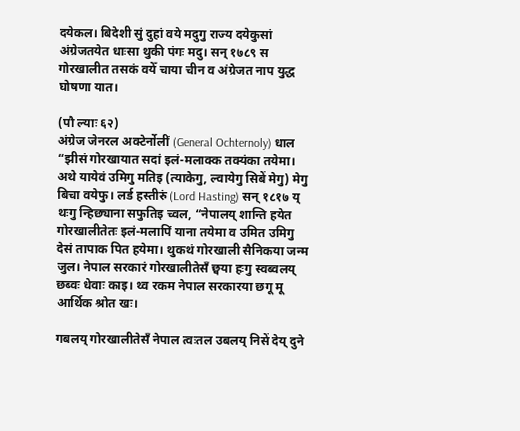दयेकल। बिदेशी सुं दुहां वये मदुगु राज्य दयेकुसां अंग्रेजतयेत धाःसा थुकी पंगः मदु। सन् १७८९ स गोरखालीत तसकं वयेँ चाया चीन व अंग्रेजत नाप युद्ध घोषणा यात।

(पौ ल्याः ६२)
अंग्रेज जेनरल अक्टेर्नोलीं (General Ochternoly) धाल “झीसं गोरखायात सदां इलं-मलाक्क तक्यंका तयेमा। अथे यायेवं उमिगु मतिइ (त्याकेगु, ल्वायेगु सिबें मेगु) मेगु बिचा वयेफु। लर्ड हस्तीरुं (Lord Hasting) सन् १८१७ य् थःगु न्हिछ्याना सफुतिइ च्वल, “नेपालय् शान्ति हयेत गोरखालीतेतः इलं-मलापिं याना तयेमा व उमित उमिगु देसं तापाक पित हयेमा। थुकथं गोरखाली सैनिकया जन्म जुल। नेपाल सरकारं गोरखालीतेसँ छ्वया हःगु स्वब्वलय् छब्वः धेवाः काइ। थ्व रकम नेपाल सरकारया छगू मू आर्थिक श्रोत खः।

गबलय् गोरखालीतेसँ नेपाल त्वःतल उबलय् निसें देय् दुने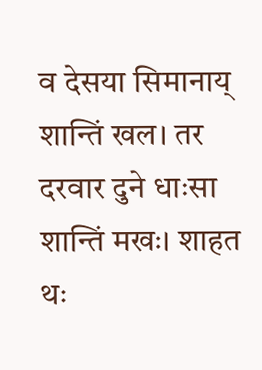व देसया सिमानाय् शान्तिं खल। तर दरवार दुने धाःसा शान्तिं मखः। शाहत थः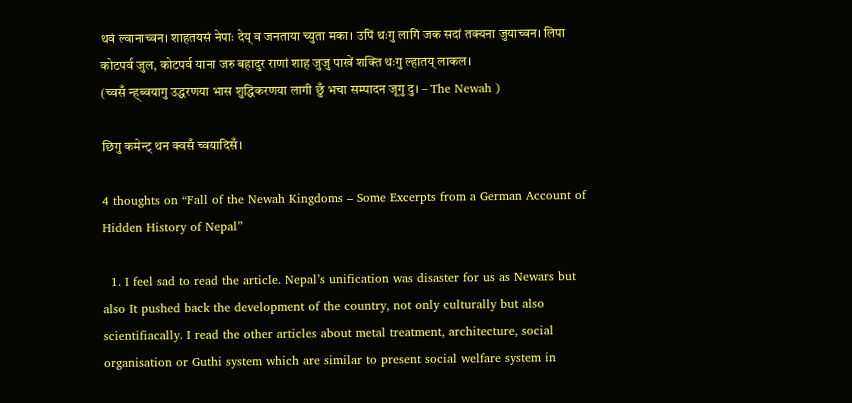थवं ल्वानाच्वन। शाहतयसं नेपाः देय् व जनताया च्युता मका। उपिं थःगु लागिं जक सदां तक्यना जुयाच्वन। लिपा कोटपर्व जुल, कोटपर्व याना जरु बहादुर राणां शाह जुजु पाखें शक्ति थःगु ल्हातय् लाकल।
(च्वसँ न्ह्ब्वयागु उद्धरणया भास शुद्धिकरणया लागी छुँ भचा सम्पादन जूगु दु। – The Newah )

छिगु कमेन्ट् थन क्वसँ च्वयादिसँ।

4 thoughts on “Fall of the Newah Kingdoms – Some Excerpts from a German Account of Hidden History of Nepal”

  1. I feel sad to read the article. Nepal’s unification was disaster for us as Newars but also It pushed back the development of the country, not only culturally but also scientifiacally. I read the other articles about metal treatment, architecture, social organisation or Guthi system which are similar to present social welfare system in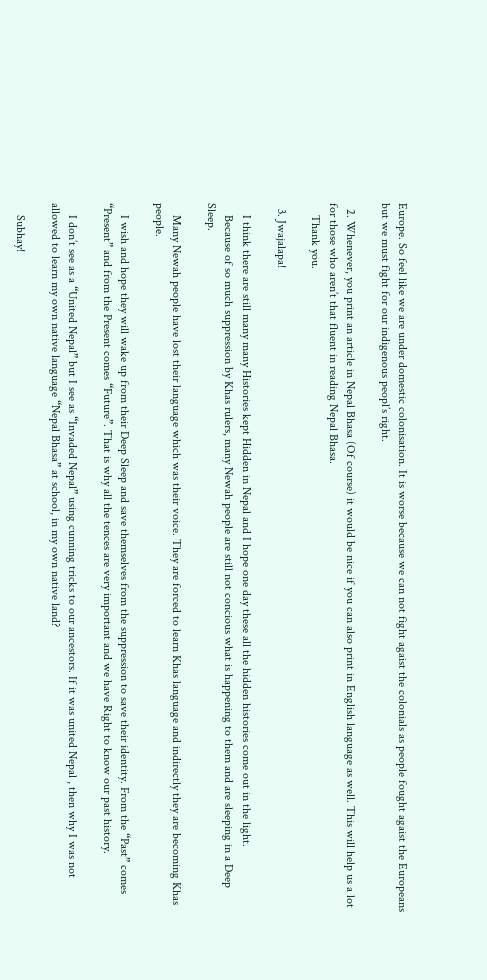Europe. So feel like we are under domestic colonisation. It is worse because we can not fight agaist the colonials as people fought agaist the Europeans but we must fight for our indigenous peopl’s right.

  2. Whenever, you print an article in Nepal Bhasa (Of course) it would be nice if you can also print in English language as well. This will help us a lot for those who aren’t that fluent in reading Nepal Bhasa.
    Thank you.

  3. Jwajalapa!

    I think there are still many many Histories kept Hidden in Nepal and I hope one day these all the hidden histories come out in the light.
    Because of so much suppression by Khas rulers, many Newah people are still not concious what is happening to them and are sleeping in a Deep Sleep.

    Many Newah people have lost their language which was their voice. They are forced to learn Khas language and indirectly they are becoming Khas people.

    I wish and hope they will wake up from their Deep Sleep and save themselves from the suppression to save their identity. From the “Past” comes “Present” and from the Present comes “Future”. That is why all the tences are very important and we have Right to know our past history.

    I don’t see as a “United Nepal” but I see as “Invaded Nepal” using cunning tricks to our ancestors. If it was united Nepal , then why I was not allowed to learn my own native language “Nepal Bhasa” at school, in my own native land?

    Subhay!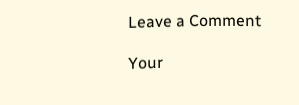Leave a Comment

Your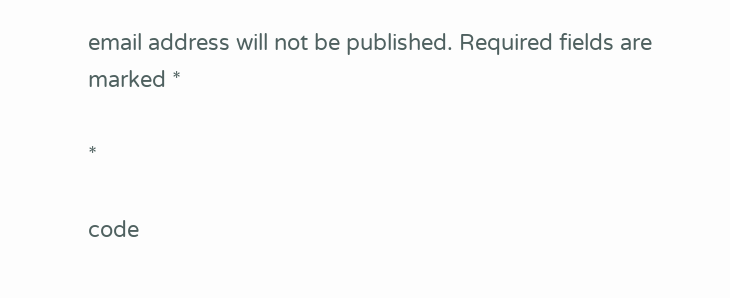email address will not be published. Required fields are marked *

*

code